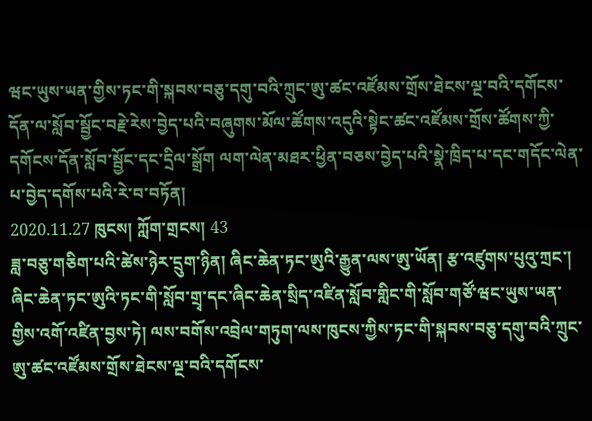ཝང་ཡུས་ཡན་གྱིས་ཏང་གི་སྐབས་བཅུ་དགུ་བའི་ཀྲུང་ཨུ་ཚང་འཛོམས་གྲོས་ཐེངས་ལྔ་བའི་དགོངས་དོན་ལ་སློབ་སྦྱོང་བརྗེ་རེས་བྱེད་པའི་བཞུགས་མོལ་ཚོགས་འདུའི་སྟེང་ཚང་འཛོམས་གྲོས་ཚོགས་ཀྱི་དགོངས་དོན་སློབ་སྦྱོང་དང་དྲིལ་སྒྲོག ལག་ལེན་མཐར་ཕྱིན་བཅས་བྱེད་པའི་སྣེ་ཁྲིད་པ་དང་གདོང་ལེན་པ་བྱེད་དགོས་པའི་རེ་བ་བཏོན།
2020.11.27 ཁུངས། ཀློག་གྲངས། 43
ཟླ་བཅུ་གཅིག་པའི་ཚེས་ཉེར་དྲུག་ཉིན། ཞིང་ཆེན་ཏང་ཨུའི་རྒྱུན་ལས་ཨུ་ཡོན། རྩ་འཛུགས་པུའུ་ཀྲང་། ཞིང་ཆེན་ཏང་ཨུའི་ཏང་གི་སློབ་གྲྭ་དང་ཞིང་ཆེན་སྲིད་འཛིན་སློབ་གླིང་གི་སློབ་གཙོ་ཝང་ཡུས་ཡན་གྱིས་འགོ་འཛིན་བྱས་ཏེ། ལས་བགོས་འབྲེལ་གཏུག་ལས་ཁུངས་ཀྱིས་ཏང་གི་སྐབས་བཅུ་དགུ་བའི་ཀྲུང་ཨུ་ཚང་འཛོམས་གྲོས་ཐེངས་ལྔ་བའི་དགོངས་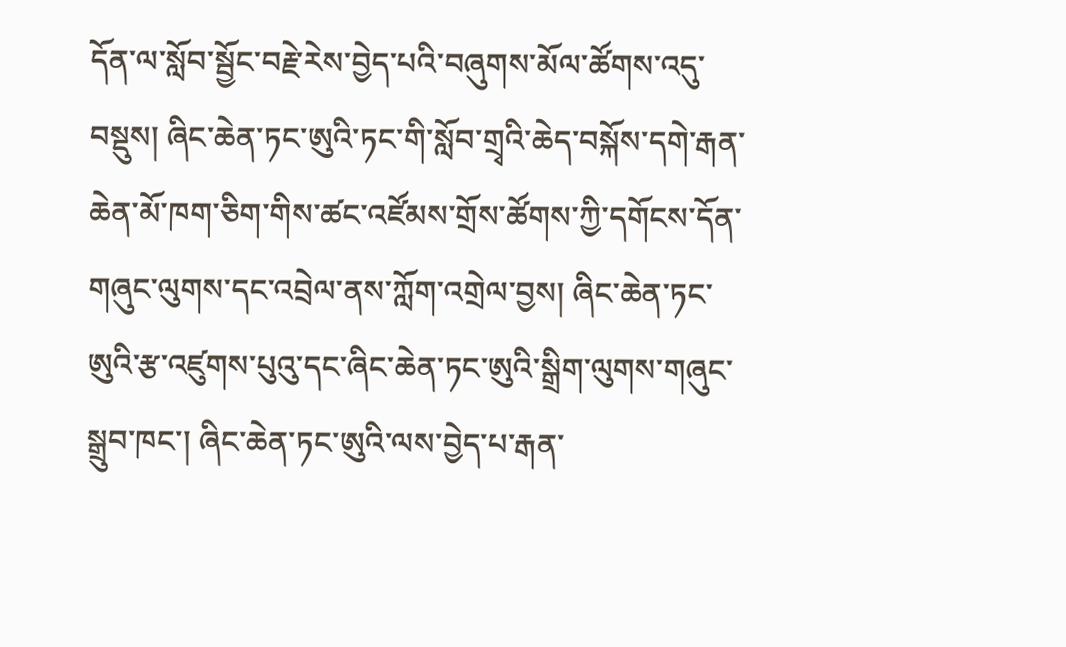དོན་ལ་སློབ་སྦྱོང་བརྗེ་རེས་བྱེད་པའི་བཞུགས་མོལ་ཚོགས་འདུ་བསྡུས། ཞིང་ཆེན་ཏང་ཨུའི་ཏང་གི་སློབ་གྲྭའི་ཆེད་བསྐོས་དགེ་རྒན་ཆེན་མོ་ཁག་ཅིག་གིས་ཚང་འཛོམས་གྲོས་ཚོགས་ཀྱི་དགོངས་དོན་གཞུང་ལུགས་དང་འབྲེལ་ནས་ཀློག་འགྲེལ་བྱས། ཞིང་ཆེན་ཏང་ཨུའི་རྩ་འཛུགས་པུའུ་དང་ཞིང་ཆེན་ཏང་ཨུའི་སྒྲིག་ལུགས་གཞུང་སྒྲུབ་ཁང་། ཞིང་ཆེན་ཏང་ཨུའི་ལས་བྱེད་པ་རྒན་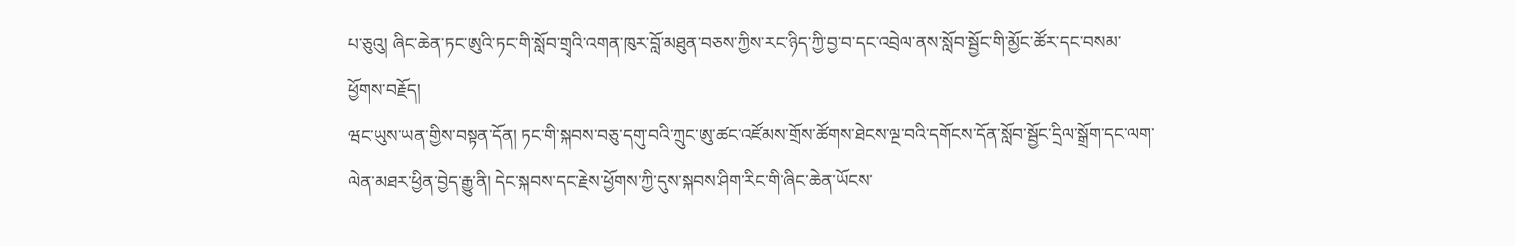པ་ཅུའུ། ཞིང་ཆེན་ཏང་ཨུའི་ཏང་གི་སློབ་གྲྭའི་འགན་ཁུར་བློ་མཐུན་བཅས་ཀྱིས་རང་ཉིད་ཀྱི་བྱ་བ་དང་འབྲེལ་ནས་སློབ་སྦྱོང་གི་མྱོང་ཚོར་དང་བསམ་ཕྱོགས་བརྗོད།
ཝང་ཡུས་ཡན་གྱིས་བསྟན་དོན། ཏང་གི་སྐབས་བཅུ་དགུ་བའི་ཀྲུང་ཨུ་ཚང་འཛོམས་གྲོས་ཚོགས་ཐེངས་ལྔ་བའི་དགོངས་དོན་སློབ་སྦྱོང་དྲིལ་སྒྲོག་དང་ལག་ལེན་མཐར་ཕྱིན་བྱེད་རྒྱུ་ནི། དེང་སྐབས་དང་རྗེས་ཕྱོགས་ཀྱི་དུས་སྐབས་ཤིག་རིང་གི་ཞིང་ཆེན་ཡོངས་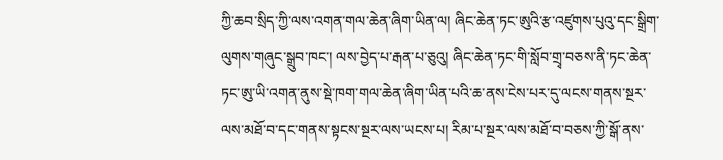ཀྱི་ཆབ་སྲིད་ཀྱི་ལས་འགན་གལ་ཆེན་ཞིག་ཡིན་ལ། ཞིང་ཆེན་ཏང་ཨུའི་རྩ་འཛུགས་པུའུ་དང་སྒྲིག་ལུགས་གཞུང་སྒྲུབ་ཁང་། ལས་བྱེད་པ་རྒན་པ་ཅུའུ། ཞིང་ཆེན་ཏང་གི་སློབ་གྲྭ་བཅས་ནི་ཏང་ཆེན་ཏང་ཨུ་ཡི་འགན་ནུས་སྡེ་ཁག་གལ་ཆེན་ཞིག་ཡིན་པའི་ཆ་ནས་ངེས་པར་དུ་ལངས་གནས་སྔར་ལས་མཐོ་བ་དང་གནས་སྟངས་སྔར་ལས་ཡངས་པ། རིམ་པ་སྔར་ལས་མཐོ་བ་བཅས་ཀྱི་སྒོ་ནས་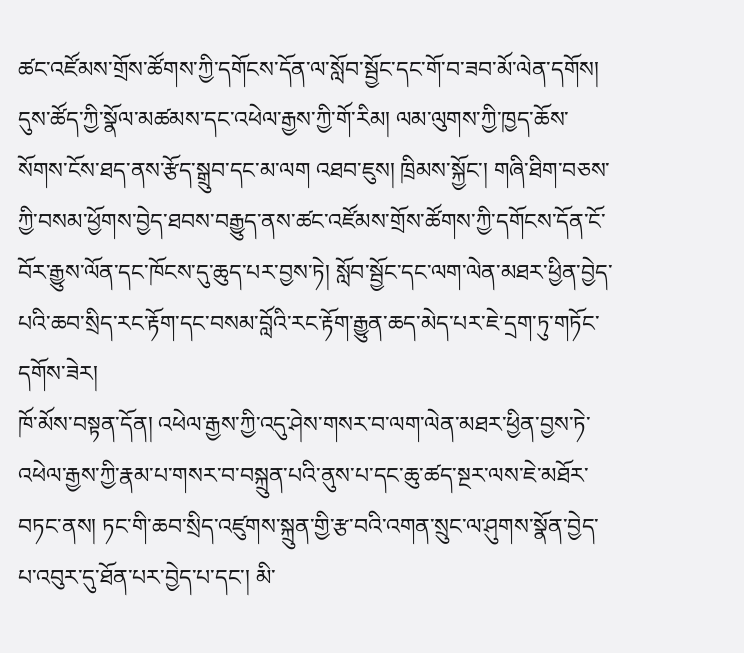ཚང་འཛོམས་གྲོས་ཚོགས་ཀྱི་དགོངས་དོན་ལ་སློབ་སྦྱོང་དང་གོ་བ་ཟབ་མོ་ལེན་དགོས། དུས་ཚོད་ཀྱི་སྣོལ་མཚམས་དང་འཕེལ་རྒྱས་ཀྱི་གོ་རིམ། ལམ་ལུགས་ཀྱི་ཁྱད་ཆོས་སོགས་ངོས་ཐད་ནས་རྩོད་སྒྲུབ་དང་མ་ལག འཐབ་ཇུས། ཁྲིམས་སྐྱོང་། གཞི་ཐིག་བཅས་ཀྱི་བསམ་ཕྱོགས་བྱེད་ཐབས་བརྒྱུད་ནས་ཚང་འཛོམས་གྲོས་ཚོགས་ཀྱི་དགོངས་དོན་ངོ་བོར་རྒྱུས་ལོན་དང་ཁོངས་དུ་ཆུད་པར་བྱས་ཏེ། སློབ་སྦྱོང་དང་ལག་ལེན་མཐར་ཕྱིན་བྱེད་པའི་ཆབ་སྲིད་རང་རྟོག་དང་བསམ་བློའི་རང་རྟོག་རྒྱུན་ཆད་མེད་པར་ཇེ་དྲག་ཏུ་གཏོང་དགོས་ཟེར།
ཁོ་མོས་བསྟན་དོན། འཕེལ་རྒྱས་ཀྱི་འདུ་ཤེས་གསར་བ་ལག་ལེན་མཐར་ཕྱིན་བྱས་ཏེ་འཕེལ་རྒྱས་ཀྱི་རྣམ་པ་གསར་བ་བསྐྲུན་པའི་ནུས་པ་དང་ཆུ་ཚད་སྔར་ལས་ཇེ་མཐོར་བཏང་ནས། ཏང་གི་ཆབ་སྲིད་འཛུགས་སྐྲུན་གྱི་རྩ་བའི་འགན་སྲུང་ལ་ཤུགས་སྣོན་བྱེད་པ་འབུར་དུ་ཐོན་པར་བྱེད་པ་དང་། མི་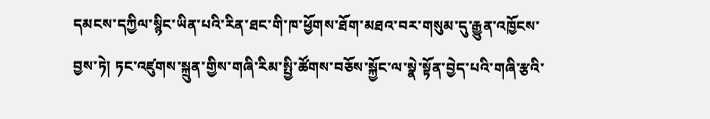དམངས་དཀྱིལ་སྙིང་ཡིན་པའི་རིན་ཐང་གི་ཁ་ཕྱོགས་ཐོག་མཐའ་བར་གསུམ་དུ་རྒྱུན་འཁྱོངས་བྱས་ཏེ། ཏང་འཛུགས་སྐྲུན་གྱིས་གཞི་རིམ་སྤྱི་ཚོགས་བཅོས་སྐྱོང་ལ་སྣེ་སྟོན་བྱེད་པའི་གཞི་རྩའི་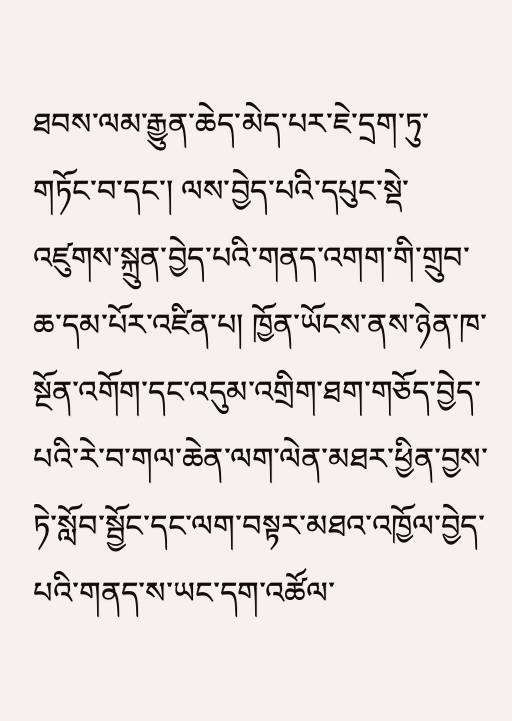ཐབས་ལམ་རྒྱུན་ཆེད་མེད་པར་ཇེ་དྲག་ཏུ་གཏོང་བ་དང་། ལས་བྱེད་པའི་དཔུང་སྡེ་འཛུགས་སྐྲུན་བྱེད་པའི་གནད་འགག་གི་གྲུབ་ཆ་དམ་པོར་འཛིན་པ། ཁྱོན་ཡོངས་ནས་ཉེན་ཁ་སྔོན་འགོག་དང་འདུམ་འགྲིག་ཐག་གཅོད་བྱེད་པའི་རེ་བ་གལ་ཆེན་ལག་ལེན་མཐར་ཕྱིན་བྱས་ཏེ་སློབ་སྦྱོང་དང་ལག་བསྟར་མཐའ་འཁྱོལ་བྱེད་པའི་གནད་ས་ཡང་དག་འཚོལ་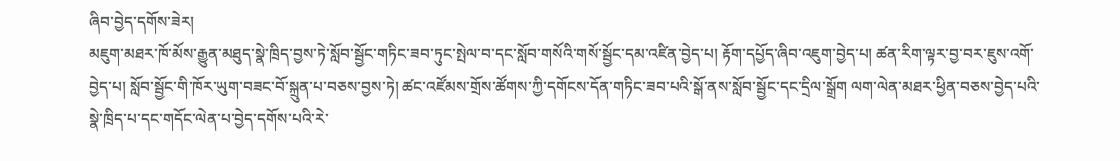ཞིབ་བྱེད་དགོས་ཟེར།
མཇུག་མཐར་ཁོ་མོས་རྒྱུན་མཐུད་སྣེ་ཁྲིད་བྱས་ཏེ་སློབ་སྦྱོང་གཏིང་ཟབ་ཏུང་སྤེལ་བ་དང་སློབ་གསོའི་གསོ་སྦྱོང་དམ་འཛིན་བྱེད་པ། རྟོག་དཔྱོད་ཞིབ་འཇུག་བྱེད་པ། ཚན་རིག་ལྟར་བྱ་བར་ཇུས་འགོ་བྱེད་པ། སློབ་སྦྱོང་གི་ཁོར་ཡུག་བཟང་བོ་སྐྲུན་པ་བཅས་བྱས་ཏེ། ཚང་འཛོམས་གྲོས་ཚོགས་ཀྱི་དགོངས་དོན་གཏིང་ཟབ་པའི་སྒོ་ནས་སློབ་སྦྱོང་དང་དྲིལ་སྒྲོག ལག་ལེན་མཐར་ཕྱིན་བཅས་བྱེད་པའི་སྣེ་ཁྲིད་པ་དང་གདོང་ལེན་པ་བྱེད་དགོས་པའི་རེ་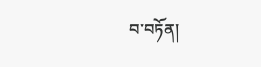བ་བཏོན།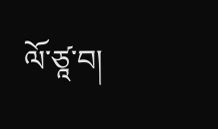ལོ་ཙཱ་བ།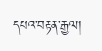དཔའ་བརྟན་རྒྱལ།